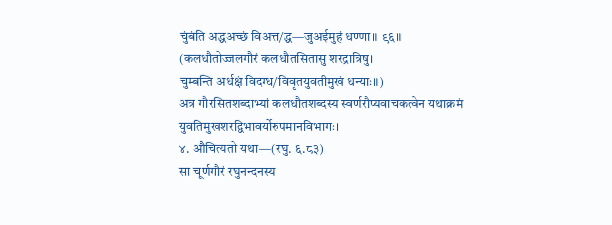चुंबंति अद्धअच्छं विअत्त/द्ध—जुअईमुहं धण्णा॥ ९६॥
(कलधौतोज्जलगौरं कलधौतसितासु शरद्रात्रिषु।
चुम्बन्ति अर्धक्षं विदग्ध/विवृतयुवतीमुखं धन्याः॥)
अत्र गौरसितशब्दाभ्यां कलधौतशब्दस्य स्वर्णरौप्यवाचकत्वेन यथाक्रमं युवतिमुखशरद्विभावर्योरुपमानविभागः।
४. औचित्यतो यथा—(रघु. ६.८३)
सा चूर्णगौरं रघुनन्दनस्य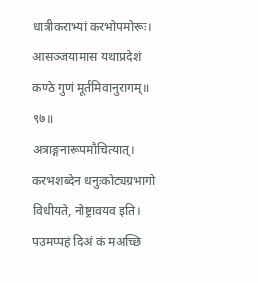धात्रीकराभ्यां करभोपमोरूः।
आसञ्जयामास यथाप्रदेशं कण्ठे गुणं मूर्तमिवानुरागम्॥ ९७॥
अत्राङ्गनारूपमौचित्यात्। करभशब्देन धनुःकोट्यग्रभागो विधीयते, नोष्ट्रावयव इति।
पउमप्पहं दिअं कं मअच्छि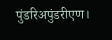पुंडरिअपुंडरीएण।